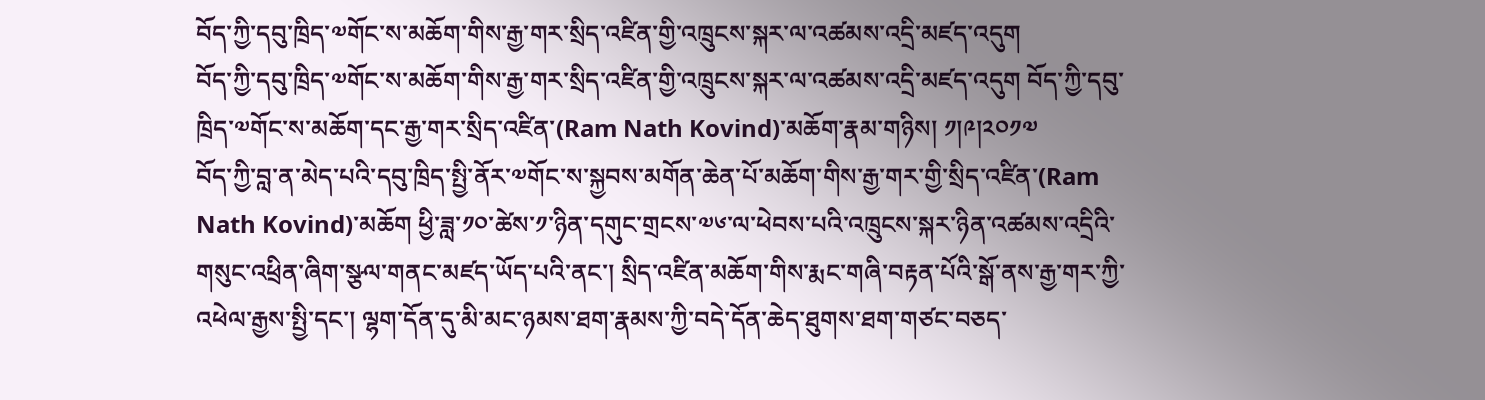བོད་ཀྱི་དབུ་ཁྲིད་༧གོང་ས་མཆོག་གིས་རྒྱ་གར་སྲིད་འཛིན་གྱི་འཁྲུངས་སྐར་ལ་འཚམས་འདྲི་མཛད་འདུག
བོད་ཀྱི་དབུ་ཁྲིད་༧གོང་ས་མཆོག་གིས་རྒྱ་གར་སྲིད་འཛིན་གྱི་འཁྲུངས་སྐར་ལ་འཚམས་འདྲི་མཛད་འདུག བོད་ཀྱི་དབུ་ཁྲིད་༧གོང་ས་མཆོག་དང་རྒྱ་གར་སྲིད་འཛིན་(Ram Nath Kovind)་མཆོག་རྣམ་གཉིས། ༡།༩།༢༠༡༧
བོད་ཀྱི་བླ་ན་མེད་པའི་དབུ་ཁྲིད་སྤྱི་ནོར་༧གོང་ས་སྐྱབས་མགོན་ཆེན་པོ་མཆོག་གིས་རྒྱ་གར་གྱི་སྲིད་འཛིན་(Ram Nath Kovind)་མཆོག ཕྱི་ཟླ་༡༠་ཚེས་༡་ཉིན་དགུང་གྲངས་༧༦་ལ་ཕེབས་པའི་འཁྲུངས་སྐར་ཉིན་འཚམས་འདྲིའི་གསུང་འཕྲིན་ཞིག་སྩལ་གནང་མཛད་ཡོད་པའི་ནང་། སྲིད་འཛིན་མཆོག་གིས་རྨང་གཞི་བརྟན་པོའི་སྒོ་ནས་རྒྱ་གར་ཀྱི་འཕེལ་རྒྱས་སྤྱི་དང་། ལྷག་དོན་དུ་མི་མང་ཉམས་ཐག་རྣམས་ཀྱི་བདེ་དོན་ཆེད་ཐུགས་ཐག་གཙང་བཅད་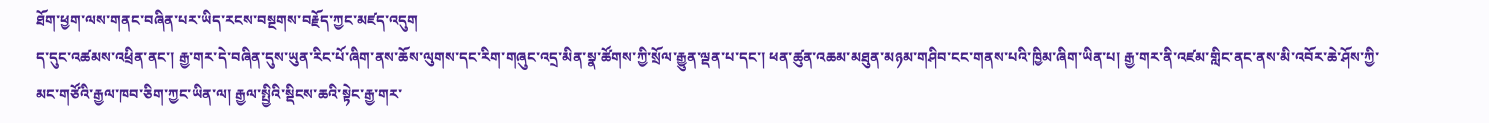ཐོག་ཕྱག་ལས་གནང་བཞིན་པར་ཡིད་རངས་བསྔགས་བརྗོད་ཀྱང་མཛད་འདུག
ད་དུང་འཚམས་འཕྲིན་ནང་། རྒྱ་གར་དེ་བཞིན་དུས་ཡུན་རིང་པོ་ཞིག་ནས་ཆོས་ལུགས་དང་རིག་གཞུང་འདྲ་མིན་སྣ་ཚོགས་ཀྱི་སྲོལ་རྒྱུན་ལྡན་པ་དང་། ཕན་ཚུན་འཆམ་མཐུན་མཉམ་གཤིབ་ངང་གནས་པའི་ཁྱིམ་ཞིག་ཡིན་པ། རྒྱ་གར་ནི་འཛམ་གླིང་ནང་ནས་མི་འབོར་ཆེ་ཤོས་ཀྱི་མང་གཙོའི་རྒྱལ་ཁབ་ཅིག་ཀྱང་ཡིན་ལ། རྒྱལ་སྤྱིའི་སྡིངས་ཆའི་སྟེང་རྒྱ་གར་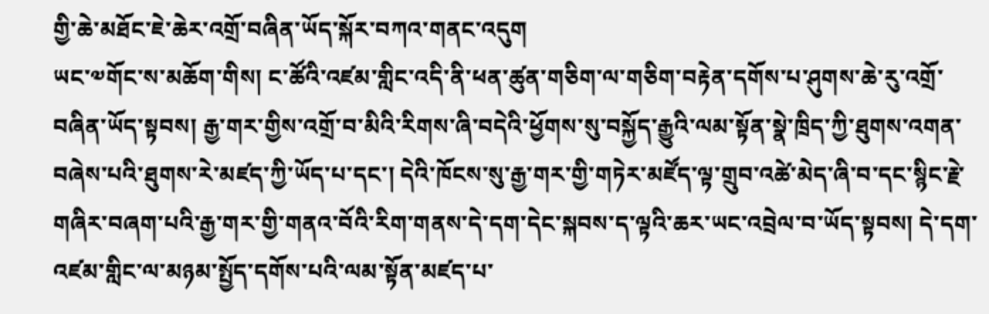གྱི་ཆེ་མཐོང་ཇེ་ཆེར་འགྲོ་བཞིན་ཡོད་སྐོར་བཀའ་གནང་འདུག
ཡང་༧གོང་ས་མཆོག་གིས། ང་ཚོའི་འཛམ་གླིང་འདི་ནི་ཕན་ཚུན་གཅིག་ལ་གཅིག་བརྟེན་དགོས་པ་ཤུགས་ཆེ་རུ་འགྲོ་བཞིན་ཡོད་སྟབས། རྒྱ་གར་གྱིས་འགྲོ་བ་མིའི་རིགས་ཞི་བདེའི་ཕྱོགས་སུ་བསྐྱོད་རྒྱུའི་ལམ་སྟོན་སྣེ་ཁྲིད་ཀྱི་ཐུགས་འགན་བཞེས་པའི་ཐུགས་རེ་མཛད་ཀྱི་ཡོད་པ་དང་། དེའི་ཁོངས་སུ་རྒྱ་གར་གྱི་གཏེར་མཛོད་ལྟ་གྲུབ་འཚེ་མེད་ཞི་བ་དང་སྙིང་རྗེ་གཞིར་བཞག་པའི་རྒྱ་གར་གྱི་གནའ་བོའི་རིག་གནས་དེ་དག་དེང་སྐབས་ད་ལྟའི་ཆར་ཡང་འབྲེལ་བ་ཡོད་སྟབས། དེ་དག་འཛམ་གླིང་ལ་མཉམ་སྤྱོད་དགོས་པའི་ལམ་སྟོན་མཛད་པ་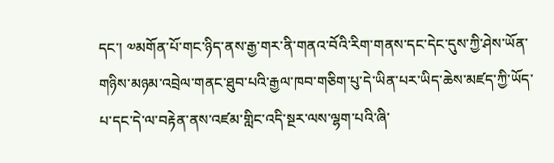དང་། ༧མགོན་པོ་གང་ཉིད་ནས་རྒྱ་གར་ནི་གནའ་བོའི་རིག་གནས་དང་དེང་དུས་ཀྱི་ཤེས་ཡོན་གཉིས་མཉམ་འབྲེལ་གནང་ཐུབ་པའི་རྒྱལ་ཁབ་གཅིག་པུ་དེ་ཡིན་པར་ཡིད་ཆེས་མཛད་ཀྱི་ཡོད་པ་དང་དེ་ལ་བརྟེན་ནས་འཛམ་གླིང་འདི་སྔར་ལས་ལྷག་པའི་ཞི་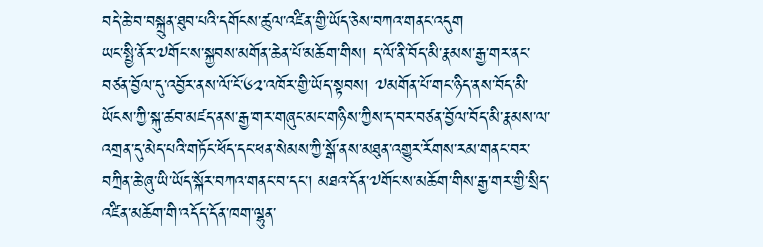བདེ་ཆེ་བ་བསྐྲུན་ཐུབ་པའི་དགོངས་ཚུལ་འཛིན་གྱི་ཡོད་ཅེས་བཀའ་གནང་འདུག
ཡང་སྤྱི་ནོར་༧གོང་ས་སྐྱབས་མགོན་ཆེན་པོ་མཆོག་གིས། ད་ལོ་ནི་བོད་མི་རྣམས་རྒྱ་གར་ནང་བཙན་བྱོལ་དུ་འབྱོར་ནས་ལོ་ངོ་༦༢་འཁོར་གྱི་ཡོད་སྟབས། ༧མགོན་པོ་གང་ཉིད་ནས་བོད་མི་ཡོངས་ཀྱི་སྐུ་ཚབ་མཛད་ནས་རྒྱ་གར་གཞུང་མང་གཉིས་ཀྱིས་ད་བར་བཙན་བྱོལ་བོད་མི་རྣམས་ལ་འགྲན་དུ་མེད་པའི་གཏོང་ཕོད་དང་ཕན་སེམས་ཀྱི་སྒོ་ནས་མཐུན་འགྱུར་རོགས་རམ་གནང་བར་བཀྲིན་ཆེ་ཞུ་ཡི་ཡོད་སྐོར་བཀའ་གནང་བ་དང་། མཐའ་དོན་༧གོང་ས་མཆོག་གིས་རྒྱ་གར་གྱི་སྲིད་འཛིན་མཆོག་གི་འདོད་དོན་ཁག་ལྷུན་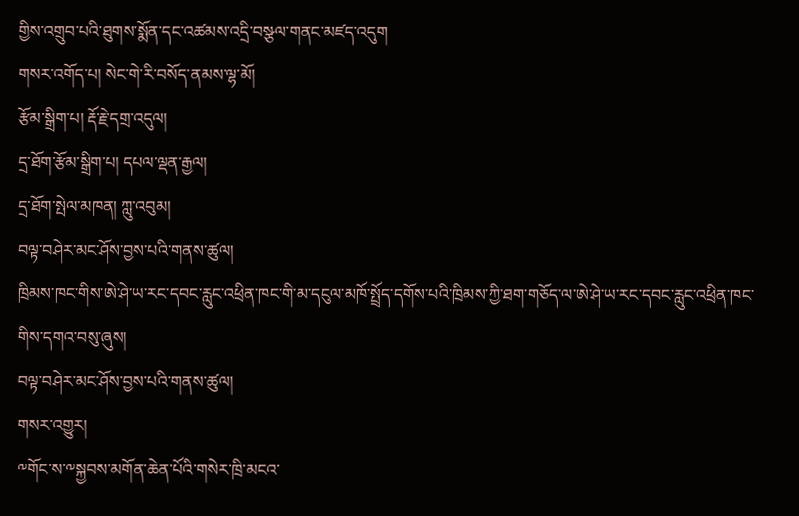གྱིས་འགྲུབ་པའི་ཐུགས་སྨོན་དང་འཚམས་འདྲི་བསྩལ་གནང་མཛད་འདུག
གསར་འགོད་པ། སེང་གེ་རི་བསོད་ནམས་ལྷ་མོ།
རྩོམ་སྒྲིག་པ། རྡོ་རྗེ་དགྲ་འདུལ།
དྲ་ཐོག་རྩོམ་སྒྲིག་པ། དཔལ་ལྡན་རྒྱལ།
དྲ་ཐོག་སྤེལ་མཁན། ཀླུ་འབུམ།
བལྟ་བཤེར་མང་ཤོས་བྱས་པའི་གནས་ཚུལ།
ཁྲིམས་ཁང་གིས་ཨེ་ཤེ་ཡ་རང་དབང་རླུང་འཕྲིན་ཁང་གི་མ་དངུལ་མཁོ་སྤྲོད་དགོས་པའི་ཁྲིམས་ཀྱི་ཐག་གཅོད་ལ་ཨེ་ཤེ་ཡ་རང་དབང་རླུང་འཕྲིན་ཁང་གིས་དགའ་བསུ་ཞུས།
བལྟ་བཤེར་མང་ཤོས་བྱས་པའི་གནས་ཚུལ།
གསར་འགྱུར།
༸གོང་ས་༸སྐྱབས་མགོན་ཆེན་པོའི་གསེར་ཁྲི་མངའ་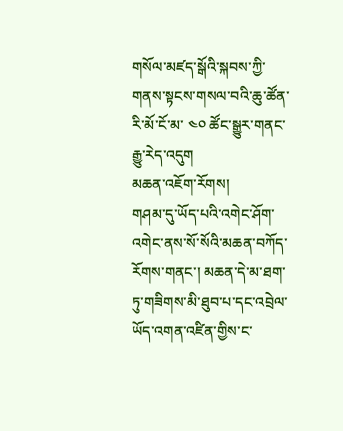གསོལ་མཛད་སྒོའི་སྐབས་ཀྱི་གནས་སྟངས་གསལ་བའི་ཆུ་ཚོན་རི་མོ་ངོ་མ་ ༤༠ ཚོང་སྒྱུར་གནང་རྒྱུ་རེད་འདུག
མཆན་འཇོག་རོགས།
གཤམ་དུ་ཡོད་པའི་འགེང་ཤོག་འགེང་ནས་སོ་སོའི་མཆན་བཀོད་རོགས་གནང་། མཆན་དེ་མ་ཐག་ཏུ་གཟིགས་མི་ཐུབ་པ་དང་འབྲེལ་ཡོད་འགན་འཛིན་གྱིས་ང་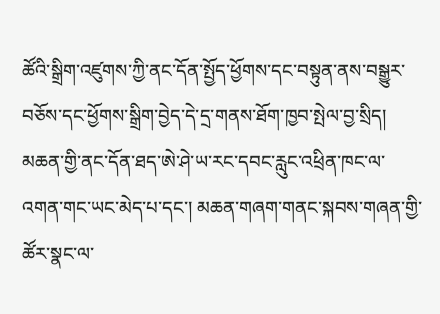ཚོའི་སྒྲིག་འཛུགས་ཀྱི་ནང་དོན་སྤྱོད་ཕྱོགས་དང་བསྟུན་ནས་བསྒྱུར་བཅོས་དང་ཕྱོགས་སྒྲིག་བྱེད་དེ་དྲ་གནས་ཐོག་ཁྱབ་སྤེལ་བྱ་སྲིད། མཆན་གྱི་ནང་དོན་ཐད་ཨེ་ཤེ་ཡ་རང་དབང་རླུང་འཕྲིན་ཁང་ལ་འགན་གང་ཡང་མེད་པ་དང་། མཆན་གཞག་གནང་སྐབས་གཞན་གྱི་ཚོར་སྣང་ལ་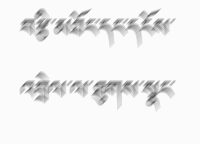བརྩི་མཐོང་དང་དངོས་འབྲེལ་ལ་ཐུགས་སྣང་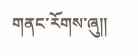གནང་རོགས་ཞུ༎